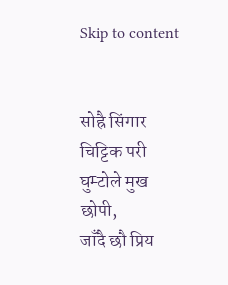Skip to content


सोह्रै सिंगार चिट्टिक परी
घुम्टोले मुख छोपी,
जाँदै छौ प्रिय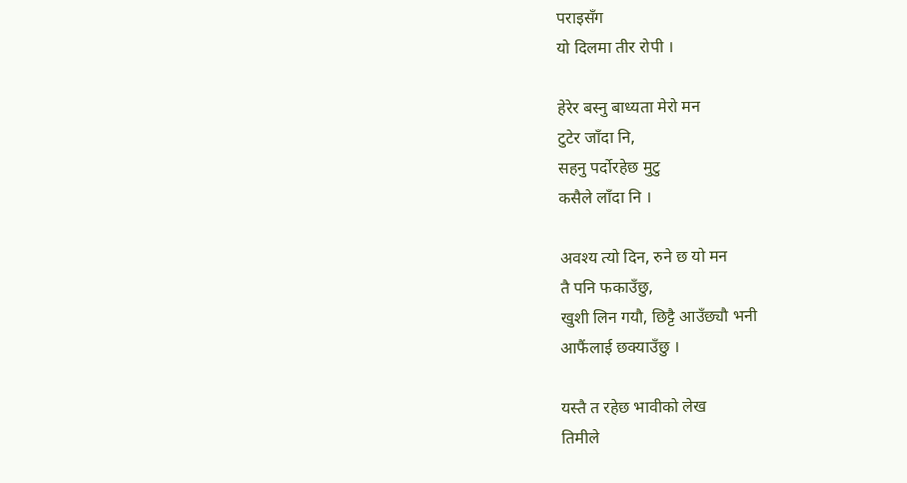पराइसँग
यो दिलमा तीर रोपी ।

हेरेर बस्नु बाध्यता मेरो मन
टुटेर जाँदा नि,
सहनु पर्दोरहेछ मुटु
कसैले लाँदा नि ।

अवश्य त्यो दिन, रुने छ यो मन
तै पनि फकाउँछु,
खुशी लिन गयौ, छिट्टै आउँछ्यौ भनी
आफैंलाई छक्याउँछु ।

यस्तै त रहेछ भावीको लेख
तिमीले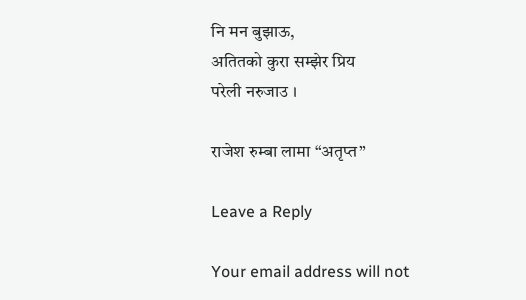नि मन बुझाऊ,
अतितको कुरा सम्झेर प्रिय
परेली नरुजाउ ।

राजेश रुम्बा लामा “अतृप्त”

Leave a Reply

Your email address will not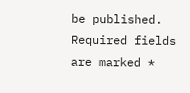be published. Required fields are marked *